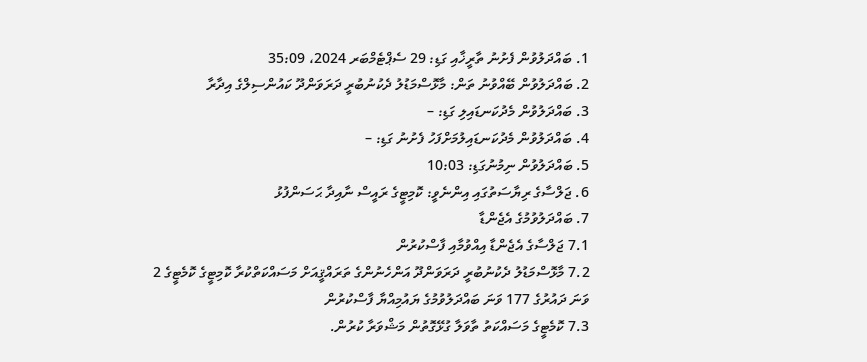1. ބައްދަލުވުން ފެށުނު ތާރީޚާއި ގަޑި: 29 ސެޕްޓެމްބަރ 2024، 35:09
2. ބައްދަލުވުން ބޭއްވުނު ތަން: މާޅޮސްމަޑުލު ދެކުނުބުރީ ދަރަވަންދޫ ކައުންސިލްގެ އިދާރާ
3. ބައްދަލުވުން މެދުކަނޑައިލި ގަޑި: –
4. ބައްދަލުވުން މެދުކަނޑައިލުމަށްފަހު ފެށުނު ގަޑި: –
5. ބައްދަލުވުން ނިމުނުގަޑި: 10:03
6. ޖަލްސާގެ ރިޔާސަތުގައި އިންނެވީ: ކޮމިޓީގެ ރައީސް ނާއިދާ ޙަސަންފުޅު
7. ބައްދަލުވުމުގެ އެޖެންޑާ
7.1 ޖަލްސާގެ އެޖެންޑާ އިއްވުމާއި ފާސްކުރުން
7.2 މާޅޮސްމަޑުލު ދެކުނުބުރީ ދަރަވަންދޫ އަންހެނުންގެ ތަރައްޤީއަށް މަސައްކަތްކުރާ ކޮމިޓީގެ ކޮމެޓީގެ 2 ވަނަ ދައުރުގެ 177 ވަނަ ބައްދަލުވުމުގެ ޔައުމިއްޔާ ފާސްކުރުން
7.3 ކޮމެޓީގެ މަސައްކަތު ތާވަލާ ގުޅޭގޮތުން މަޝްވަރާ ކުރުން.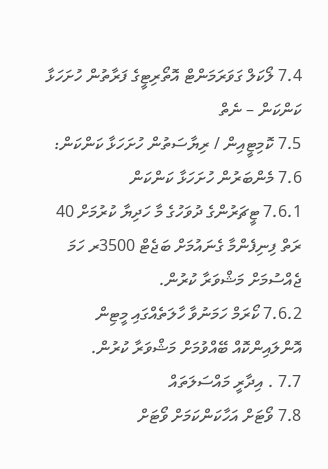7.4 ލޯކަލް ގަވަރަމަންޓް އޮތޯރިޓީގެ ފަރާތުން ހުށަހަޅާ ކަންކަން – ނެތް
7.5 ކޮމިޓީއިން / ރިޔާސަތުން ހުށަހަޅާ ކަންކަން:
7.6 މެންބަރުން ހުށަހަޅާ ކަންކަން
7.6.1 ޓީޗަރުންގެ ދުވަހުގެ މާ ހަދިޔާ ކުރުމަށް 40 ރަތް ފިނިފެންމާ ގެނައުމަށް ބަޖެޓް 3500ރ ހަމަ ޖެއްސުމަށް މަޝްވަރާ ކުރުން.
7.6.2 ކޯރަމް ހަމަނުވާ ހާލަތެއްގައި މީޓިން އޮންލައިންކޮއް ބޭއްވުމަށް މަޝްވަރާ ކުރުން.
7.7 . އިދާރީ މައްސަލަތައް
7.8 ވޯޓަށް އަހާކަންކަމަށް ވޯޓަށް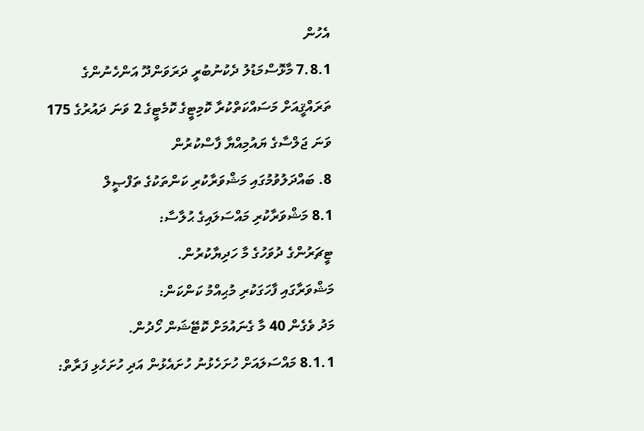އެހުން
7.8.1 މާޅޮސްމަޑުލު ދެކުނުބުރީ ދަރަވަންދޫ އަންހެނުންގެ ތަރައްޤީއަށް މަސައްކަތްކުރާ ކޮމިޓީގެ ކޮމެޓީގެ 2 ވަނަ ދައުރުގެ 175 ވަނަ ޖަލްސާގެ ޔައުމިއްޔާ ފާސްކުރުން
8. ބައްދަލުވުމުގައި މަޝްވަރާކުރި ކަންތަކުގެ ތަފްޞީލް
8.1 މަޝްވަރާކުރި މައްސަލައިގެ ޙުލާސާ:
ޓީޗަރުންގެ ދުވަހުގެ މާ ހަދިޔާކުރުން.
މަޝްވަރާގައި ފާހަގަކުރި މުޙިއްމު ކަންކަން:
މަދު ވެގެން 40 މާ ގެނައުމަށް ކޮޓޭޝަން ހޯދުން.
8.1.1 މައްސަލައަށް ހުށަހެޅުނު ހުށައެޅުން އަދި ހުށަހެޅި ފަރާތް: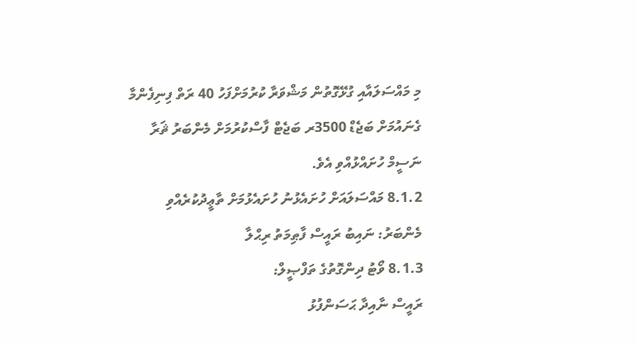މި މައްސަލައާއި ގުޅޭގޮތުން މަޝްވަރާ ކުރުމަށްފަހު 40 ރަތް ފިނިފެންމާ ގެނައުމަށް ބަޖެޑް 3500ރ ބަޖެޓް ފާސްކުރުމަށް މެންބަރު ޘަރާ ނަސީމް ހުށައްޅުއްވި އެވެ.
8.1.2 މައްސަލައަށް ހުށައެޅުނު ހުށައެޅުމަށް ތާޢީދުކުރެއްވި މެންބަރު: ނައިބު ރައީސް ފާޠިމަތު ރިޙްލާ
8.1.3 ވޯޓު ދިންގޮތުގެ ތަފްޞީލް:
ރައީސް ނާއިދާ ޙަސަންފުޅު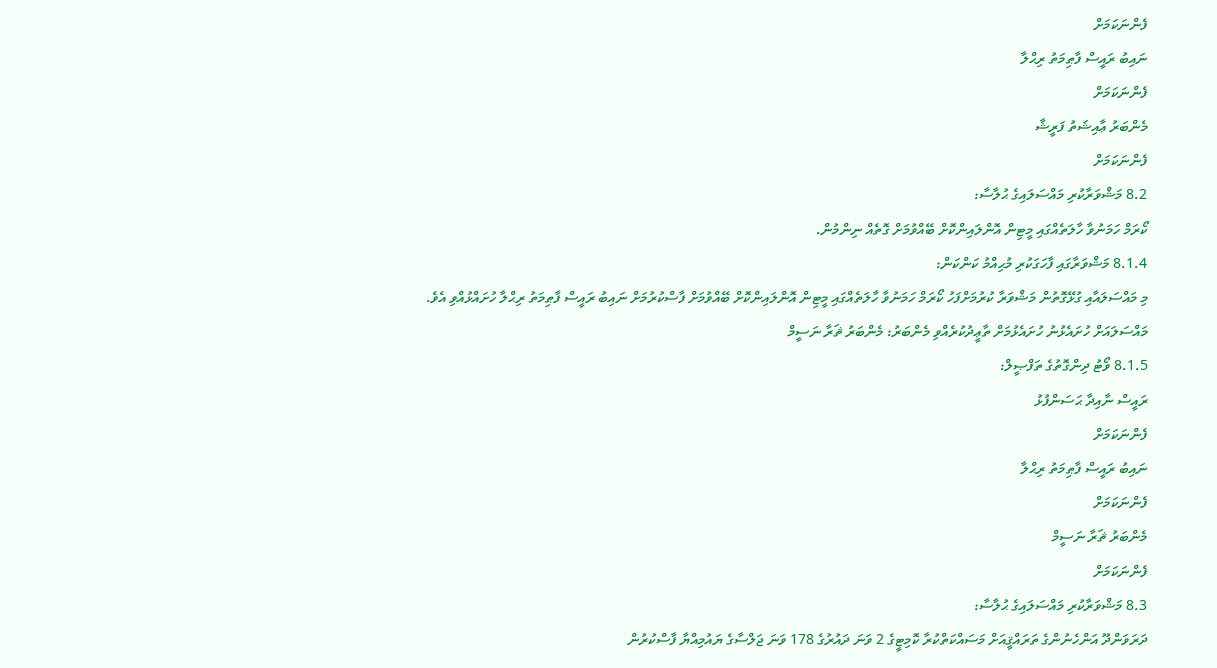ފެންނަކަމަށް
ނައިބު ރައީސް ފާޠިމަތު ރިޙްލާ
ފެންނަކަމަށް
މެންބަރު ޢާއިޝަތު ފަރީޝާ
ފެންނަކަމަށް
8.2 މަޝްވަރާކުރި މައްސަލައިގެ ޙުލާސާ:
ކޯރަމް ހަމަނުވާ ހާލަތެއްގައި މީޓިން އޮންލައިންކޮށް ބޭއްވުމަށް ގޮތެއް ނިންމުން.
8.1.4 މަޝްވަރާގައި ފާހަގަކުރި މުޙިއްމު ކަންކަން:
މި މައްސަލައާއި ގުޅޭގޮތުން މަޝްވަރާ ކުރުމަށްފަހު ކޯރަމް ހަމަނުވާ ހާލަތެއްގައި މީޓިން އޮންލައިންކޮށް ބޭއްވުމަށް ފާސްކުރުމަށް ނައިބު ރައީސް ފާޠިމަތު ރިޙްލާ ހުށައްޅުއްވި އެވެ.
މައްސަލައަށް ހުށައެޅުނު ހުށައެޅުމަށް ތާޢީދުކުރެއްވި މެންބަރު: މެންބަރު ޘަރާ ނަސީމް
8.1.5 ވޯޓު ދިންގޮތުގެ ތަފްޞީލް:
ރައީސް ނާއިދާ ޙަސަންފުޅު
ފެންނަކަމަށް
ނައިބު ރައީސް ފާޠިމަތު ރިޙްލާ
ފެންނަކަމަށް
މެންބަރު ޘަރާ ނަސީމް
ފެންނަކަމަށް
8.3 މަޝްވަރާކުރި މައްސަލައިގެ ޙުލާސާ:
ދަރަވަންދޫ އަންހެނުންގެ ތަރައްޤީއަށް މަސައްކަތްކުރާ ކޮމިޓީގެ 2 ވަނަ ދައުރުގެ 178 ވަނަ ޖަލްސާގެ ޔައުމިއްޔާ ފާސްކުރުން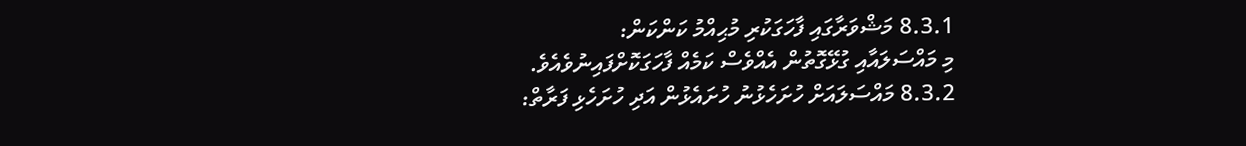8.3.1 މަޝްވަރާގައި ފާހަގަކުރި މުޙިއްމު ކަންކަން:
މި މައްސަލައާއި ގުޅޭގޮތުން އެއްވެސް ކަމެއް ފާހަގަކޮށްފައިނުވެއެވެ.
8.3.2 މައްސަލައަށް ހުށަހެޅުނު ހުށައެޅުން އަދި ހުށަހެޅި ފަރާތް: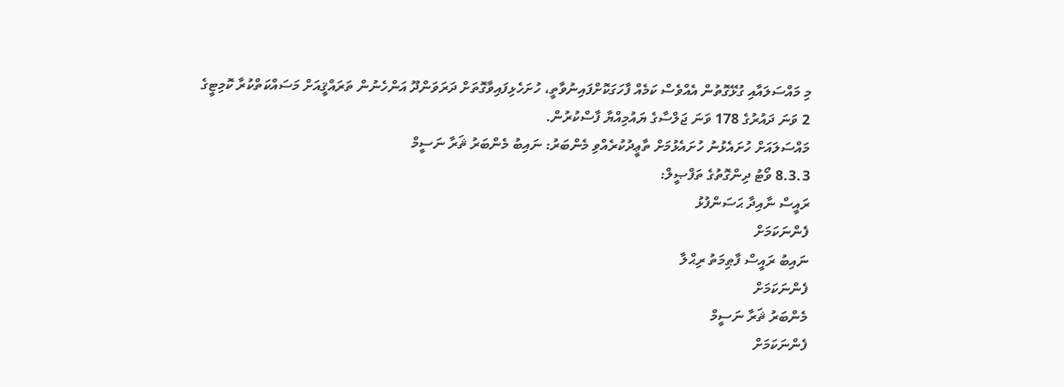މި މައްސަލައާއި ގުޅޭގޮތުން އެއްވެސް ކަމެއް ފާހަގަކޮށްފައިނުވާތީ، ހުށަހެޅިފައިވާގޮތަށް ދަރަވަންދޫ އަންހެނުން ތަރައްޤީއަށް މަސައްކަތްކުރާ ކޮމިޓީގެ 2 ވަނަ ދައުރުގެ 178 ވަނަ ޖަލްސާގެ ޔައުމިއްޔާ ފާސްކުރުން.
މައްސަލައަށް ހުށައެޅުނު ހުށައެޅުމަށް ތާޢީދުކުރެއްވި މެންބަރު: ނައިބު މެންބަރު ޘަރާ ނަސީމް
8.3.3 ވޯޓު ދިންގޮތުގެ ތަފްޞީލް:
ރައީސް ނާއިދާ ޙަސަންފުޅު
ފެންނަކަމަށް
ނައިބު ރައީސް ފާޠިމަތު ރިޙްލާ
ފެންނަކަމަށް
މެންބަރު ޘަރާ ނަސީމް
ފެންނަކަމަށް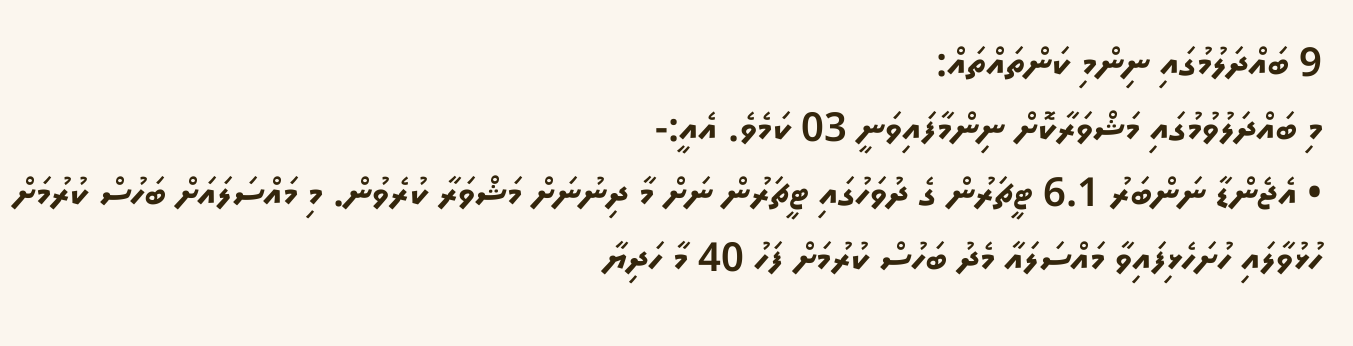9 ބައްދަލުމުގައި ނިންމި ކަންތައްތައް:
މި ބައްދަލުވުމުގައި މަޝްވަރާކޮށް ނިންމާފައިވަނީ 03 ކަމެވެ. އެއީ:-
• އެޖެންޑާ ނަންބަރު 6.1 ޓީޗަރުން ގެ ދުވަހުގައި ޓީޗަރުން ނަށް މާ ދިނުނަށް މަޝްވަރާ ކުރެވުން. މި މައްސަލައަށް ބަހުސް ކުރުމަށް ހުޅުވާލައި ހުށަހެޅިފައިވާ މައްސަލައާ މެދު ބަހުސް ކުރުމަށް ފަހު 40 މާ ހަދިޔާ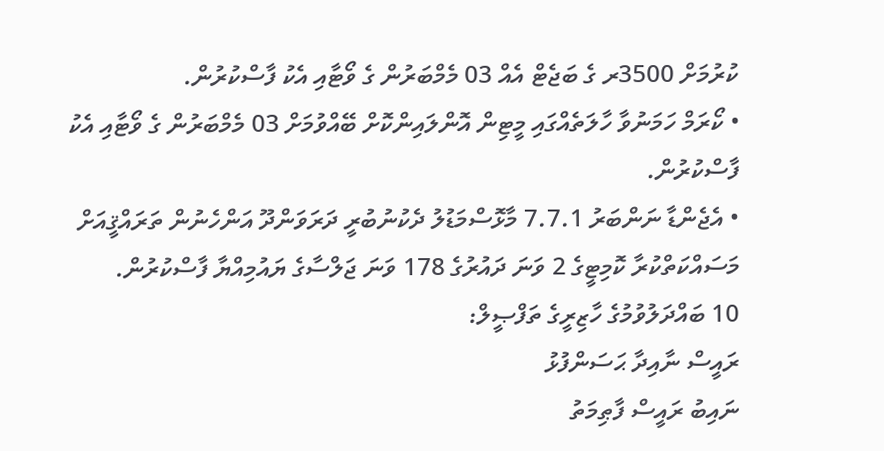ކުރުމަށް 3500ރ ގެ ބަޖެޓް އެއް 03 މެމްބަރުން ގެ ވޯޓާއި އެކު ފާސްކުރުން.
• ކޯރަމް ހަމަނުވާ ހާލަތެއްގައި މީޓިން އޮންލައިންކޮށް ބޭއްވުމަށް 03 މެމްބަރުން ގެ ވޯޓާއި އެކު ފާސްކުރުން.
• އެޖެންޑާ ނަންބަރު 7.7.1 މާޅޮސްމަޑުލު ދެކުނުބުރީ ދަރަވަންދޫ އަންހެނުން ތަރައްޤީއަށް މަސައްކަތްކުރާ ކޮމިޓީގެ 2 ވަނަ ދައުރުގެ 178 ވަނަ ޖަލްސާގެ ޔައުމިއްޔާ ފާސްކުރުން.
10 ބައްދަލުވުމުގެ ހާޒިރީގެ ތަފްޞީލް:
ރައީސް ނާއިދާ ޙަސަންފުޅު
ނައިބު ރައީސް ފާޠިމަތު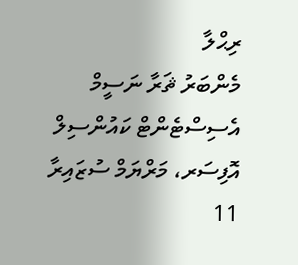ރިޙްލާ
މެންބަރު ޘަރާ ނަސީމް
އެސިސްޓެންޓް ކައުންސިލް އޮފިސަރ، މަރްޔަމް ސުޒައިރާ
11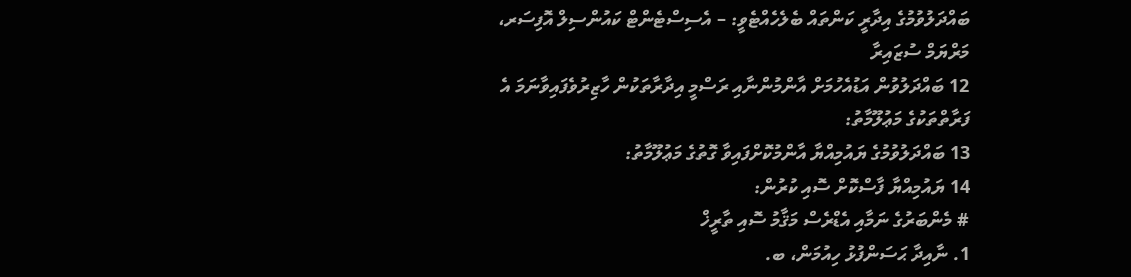ބައްދަލުވުމުގެ އިދާރީ ކަންތައް ބެލެހެއްޓެވީ: – އެސިސްޓެންޓް ކައުންސިލް އޮފިސަރ، މަރްޔަމް ސުޒައިރާ
12 ބައްދަލުވުން އަޑުއެހުމަށް އާންމުންނާއި ރަސްމީ އިދާރާތަކުން ހާޒިރުވެފައިވާނަމަ އެ ފަރާތްތަކުގެ މަޢުލޫމާތު:
13 ބައްދަލުވުމުގެ ޔައުމިއްޔާ އާންމުކޮށްފައިވާ ގޮތުގެ މަޢުލޫމާތު:
14 ޔައުމިއްޔާ ފާސްކޮށް ސޮއި ކުރުން:
# މެންބަރުގެ ނަމާއި އެޑްރެސް މަޤާމު ސޮއި ތާރީޚް
1. ނާއިދާ ޙަސަންފުޅު ހިއުމަން، ބ.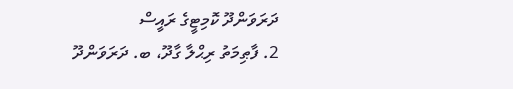ދަރަވަންދޫ ކޮމިޓީގެ ރައީސް
2. ފާޠިމަތު ރިޙްލާ ގާދޫ، ބ. ދަރަވަންދޫ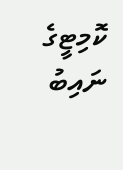ކޮމިޓީގެ ނައިބު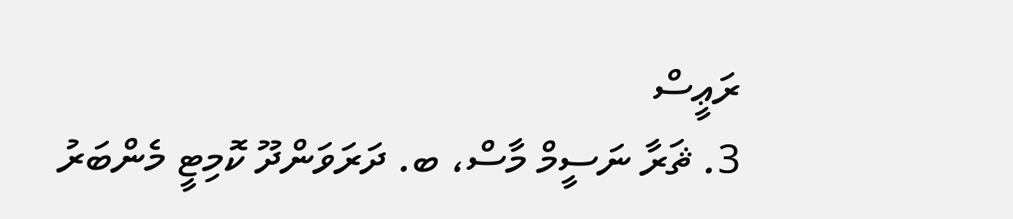ރަޢީސް
3. ޘަރާ ނަސީމް މާސް، ބ. ދަރަވަންދޫ ކޮމިޓީ މެންބަރު